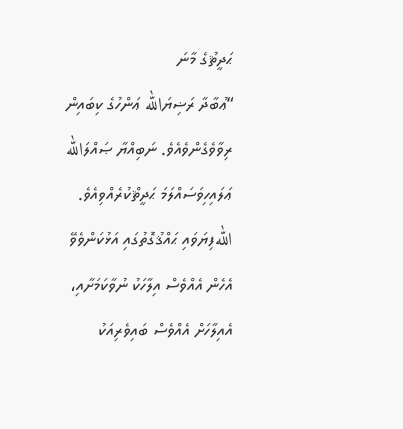ޙަދީޘުގެ މާނަ
“ޢުބާދާ ރަޟިޔަالله ޢަންހުގެ ކިބައިން ރިވާވެގެންވެއެވެ. ނަބިއްޔާ ޞައްލަالله ޢަލައިހިވަސައްލަމަ ޙަދީޘްކުރެއްވިއެވެ. اللهފިޔަވައި ޙައްޤުގޮތުގައި އަޅުކަންވެވޭ އެހެން އެއްވެސް އިލާހަކު ނުވާކަމަށާއި، އެއިލާހަށް އެއްވެސް ބައިވެރިއަކު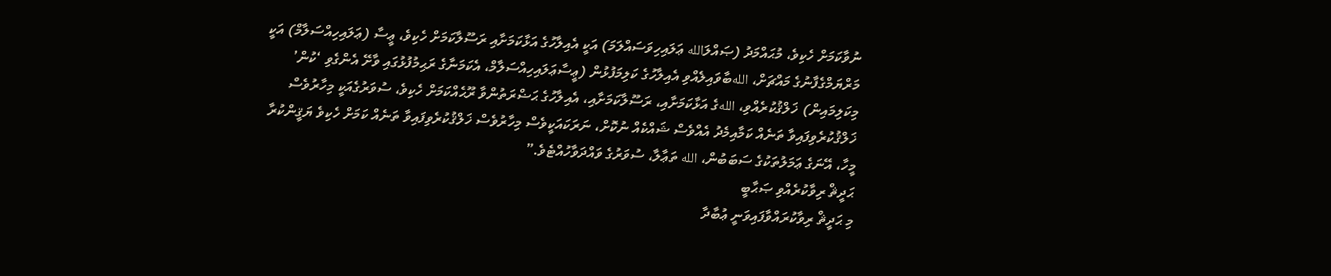ނުވާކަމަށް ހެކިވެ، މުޙައްމަދު (ޞައްލަالله ޢަލައިހިވަސައްލަމަ) އަކީ އެއިލާހުގެ އަޅާކަމަށާއި ރަސޫލާކަމަށް ހެކިވެ، ޢީސާ (ޢަލައިހިއްސަލާމް) އަކީ މަރްޔަމްގެފާނުގެ މައްޗަށް، اللهބާވައިލެއްވި އެއިލާހުގެ ކަލިމަފުޅުން (ޢީސާޢަލައިހިއްސަލާމް، އެކަމަނާގެ ރަޙިމުފުޅުގައި ވާށޭ އެންގެވި ‘ކުން’ މިކަލިމައިން) ޚަލްޤުކުރެއްވި، اللهގެ އަޅާކަމަށާއި، ރަސޫލާކަމަށާއި، އެއިލާހުގެ ޙަޟްރަތުންވާ ރޫޙެއްކަމަށް ހެކިވެ، ސުވަރުގެއަކީ މިހާރުވެސް ޚަލްޤުކުރެވިފައިވާ ތަނެއް ކަމާއިމެދު އެއްވެސް ޝައްކެއް ނުކޮށް، ނަރަކައަކީވެސް މިހާރުވެސް ޚަލްޤުކުރެވިފައިވާ ތަނެއް ކަމަށް ހެކިވެ ޔަޤީންކުރާ މީހާ، އޭނަގެ ޢަމަލުތަކުގެ ސަބަބުން، الله ތަޢާލާ، ސުވަރުގެ ވައްދަވާހުއްޓެވެ.”
ޙަދީޘް ރިވާކުރެއްވި ޞަޙާބީ
މި ޙަދީޘް ރިވާކުރައްވާފައިވަނީ ޢުބާދާ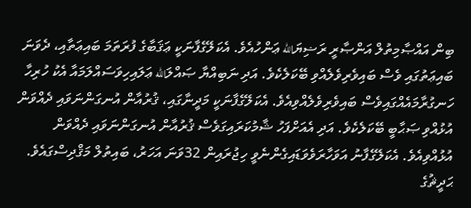ބިން އައްޞާމިތުލް އަންޞާރީ ރަޟިޔަالله ޢަންހުއެވެ. އެކަލޭގެފާނަކީ ޢަޤަބާގެ ފުރަތަމަ ބައިޢަތާއި، ދެވަނަ ބައިޢަތުގައި ވެސް ބައިވެރިވެލެއްވި ބޭކަލެކެވެ. އަދި ނަބިއްޔާ ޞައްލަالله ޢަލައިހިވަސައްލަމައާ އެކު ހުރިހާ ހަނގުރާމައެއްގައިވެސް ބައިވެރިވެލެއްވިއެވެ. އެކަލޭގެފާނަކީ މަދީނާގައި، ޤުރުއާން އުނގަންނަވައި ދެއްވަން އުޅުއްވި ޞަޙާބީ ބޭކަލެކެވެ. އަދި އެއަށްފަހު ޝާމުކަރައިގަވެސް ޤުރުއާން އުނގަންނަވައި ދެއްވަން އުޅުއްވިއެވެ. އެކަލޭގެފާނު އަވަހާރަވެވަޑައިގެންނެވީ ހިޖުރައިން 32ވަނަ އަހަރު، ބައިތުލް މަޤްދިސްގައެވެ.
ޙަދީޘުގެ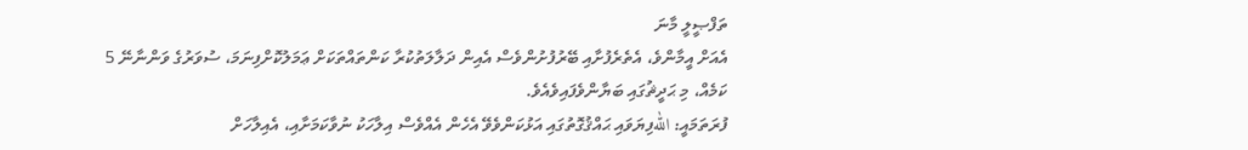ތަފްޞީލީ މާނަ
އެއަށް އީމާންވެ، އެތެރެފުށާއި ބޭރުފުށުންވެސް އެއިން ދަލާލަތުކުރާ ކަންތައްތަކަށް ޢަމަލުކޮށްފިނަމަ، ސުވަރުގެ ވަންނާނޭ 5 ކަމެއް، މި ޙަދީޘުގައި ބަޔާންވެފައިވެއެވެ.
ފުރަތަމައީ: اللهފިޔަވައި ޙައްޤުގޮތުގައި އަޅުކަންވެވޭ އެހެން އެއްވެސް އިލާހަކު ނުވާކަމަށާއި، އެއިލާހަށް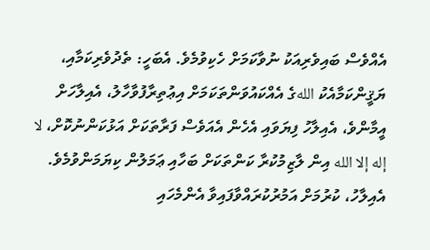އެއްވެސް ބައިވެރިއަކު ނުވާކަމަށް ހެކިވުމެވެ. އެބަހީ: ތެދުވެރިކަމާއި، ޔަޤީންކަމާއެކު اللهގެ އެއްކައުވަންތަކަމަށް އިޢުތިރާފުވާހާލު، އެއިލާހަށް އީމާންވެ، އެއިލާހު ފިޔަވައި އެހެން އެއަވެސް ފަރާތަކަށް އަޅުކަންނުކޮށް، لا إله إلا الله އިން ލާޒިމުކުރާ ކަންތަކަށް ބަހާއި ޢަމަލުން ކިޔަމަންވުމެވެ. އެއިލާހު، ކުރުމަށް އަމުރުކުރައްވާފައިވާ އެންމެހައި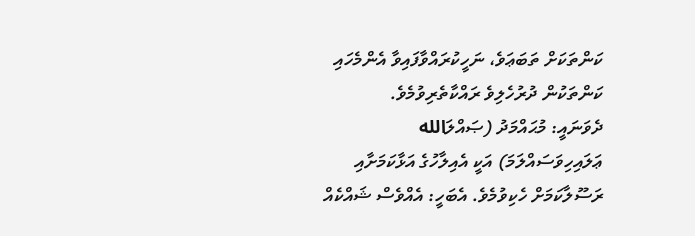ކަންތަކަށް ތަބަޢަވެ، ނަހީކުރައްވާފައިވާ އެންމެހައި ކަންތަކުން ދުރުހެލިވެ ރައްކާތެރިވުމެވެ.
ދެވަނައީ: މުޙައްމަދު (ޞައްލަالله ޢަލައިހިވަސައްލަމަ) އަކީ އެއިލާހުގެ އަޅާކަމަށާއި ރަސޫލާކަމަށް ހެކިވުމެވެ. އެބަހީ: އެއްވެސް ޝައްކެއް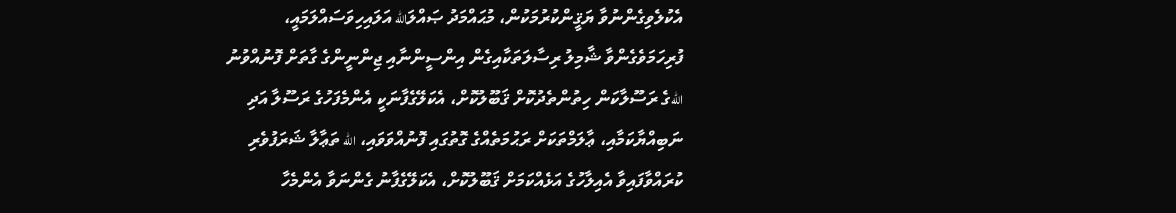އެކުލެވިގެންނުވާ ޔަޤީންކުރުމަކުން، މުޙައްމަދު ޞައްލަالله އަލައިހިވަސައްލަމައީ، ފުރިހަމަވެގެންވާ ޝާމިލު ރިސާލަތަކާއިގެން އިންސީންނާއި ޖިންނީންގެ ގާތަށް ފޮނުއްވުނު اللهގެ ރަސޫލާކަން ހިތުންތެދުކޮށް ޤަބޫލުކޮށް، އެކަލޭގެފާނަކީ އެންމެފަހުގެ ރަސޫލާ އަދި ނަބިއްޔާކަމާއި، ޢާލަމްތަކަށް ރަޙުމަތެއްގެ ގޮތުގައި ފޮނުއްވަވައި، الله ތަޢާލާ ޝަރަފުވެރި ކުރައްވާފައިވާ އެއިލާހުގެ އަޅެއްކަމަށް ޤަބޫލުކޮށް، އެކަލޭގެފާނު ގެންނަވާ އެންމެހާ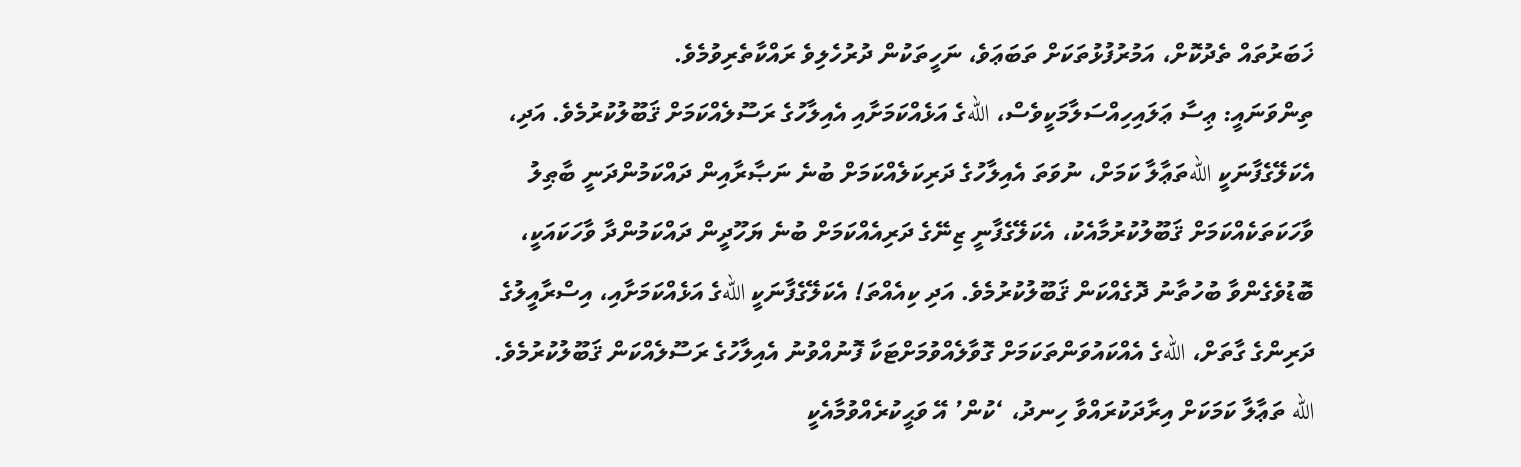ޚަބަރުތައް ތެދުކޮށް، އަމުރުފުޅުތަކަށް ތަބަޢަވެ، ނަހީތަކުން ދުރުހެލިވެ ރައްކާތެރިވުމެވެ.
ތިންވަނައީ: ޢިސާ ޢަލައިހިއްސަލާމަކީވެސް، اللهގެ އަޅެއްކަމަށާއި އެއިލާހުގެ ރަސޫލެއްކަމަށް ޤަބޫލުކުރުމެވެ. އަދި، އެކަލޭގެފާނަކީ اللهތަޢާލާ ކަމަށް، ނުވަތަ އެއިލާހުގެ ދަރިކަލެއްކަމަށް ބުނެ ނަޞާރާއިން ދައްކަމުންދަނީ ބާޠިލު ވާހަކަތަކެއްކަމަށް ޤަބޫލުކުރުމާއެކު، އެކަލޭގެފާނީ ޒިނޭގެ ދަރިއެއްކަމަށް ބުނެ ޔަހޫދީން ދައްކަމުންދާ ވާހަކައަކީ، ބޮޑުވެގެންވާ ބުހުތާނު ދޮގެއްކަން ޤަބޫލުކުރުމެވެ. އަދި ކިއެއްތަ! އެކަލޭގެފާނަކީ اللهގެ އަޅެއްކަމަށާއި، އިސްރާއީލުގެ ދަރިންގެ ގާތަށް، اللهގެ އެއްކައުވަންތަކަމަށް ގޮވާލެއްވުމަށްޓަކާ ފޮނުއްވުނު އެއިލާހުގެ ރަސޫލެއްކަން ޤަބޫލުކުރުމެވެ.
الله ތަޢާލާ ކަމަކަށް އިރާދަކުރައްވާ ހިނދު، ‘ކުން’ އޭ ވަޙީކުރެއްވުމާއެކީ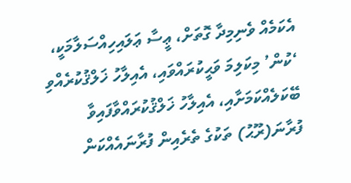އެކަމެއް ވެނިމިދާ ގޮތަށް، ޢީސާ ޢަލައިހިއްސަލާމަކީ، ‘ކުން’ މިކަލިމަ ވަޙީކުރައްވައި، އެއިލާހު ޚަލްޤުކުރެއްވި ބޭކަލެއްކަމަށާއި، އެއިލާހު ޚަލްޤުކުރައްވާފައިވާ ފުރާނަ(ރޫޙު) ތަކުގެ ތެރެއިން ފުރާނައެއްކަން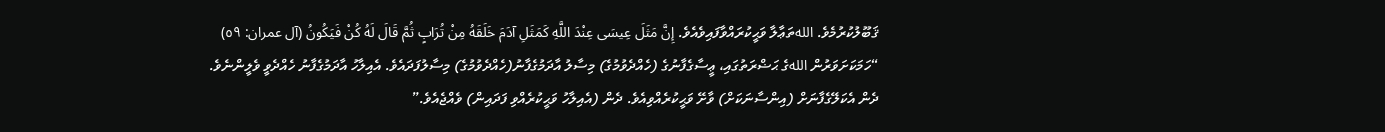ޤަބޫލުކުރުމެވެ. اللهތަޢާލާ ވަޙީކުރައްވާފައިވެއެވެ. إِنَّ مَثَلَ عِيسَى عِنْدَ اللَّهِ كَمَثَلِ آدَمَ خَلَقَهُ مِنْ تُرَابٍ ثُمَّ قَالَ لَهُ كُنْ فَيَكُونُ (آل عمران: ٥٩) “ހަމަކަށަވަރުން اللهގެ ޙަޟްރަތުގައި، ޢީސާގެފާނުގެ (ހެއްދެވުމުގެ) މިސާލު އާދަމުގެފާނު(ހެއްދެވުމުގެ) މިސާލުފަދައެވެ. އެއިލާހު އާދަމުގެފާނު ހެއްދެވީ ވެލީންނެވެ. ދެން އެކަލޭގެފާނަށް (އިންސާނަކަށް) ވާށޭ ވަޙީކުރެއްވިއެވެ. ދެން (އެއިލާހު ވަޙީކުރެއްވި ފަދައިން) ވެއްޖެއެވެ.”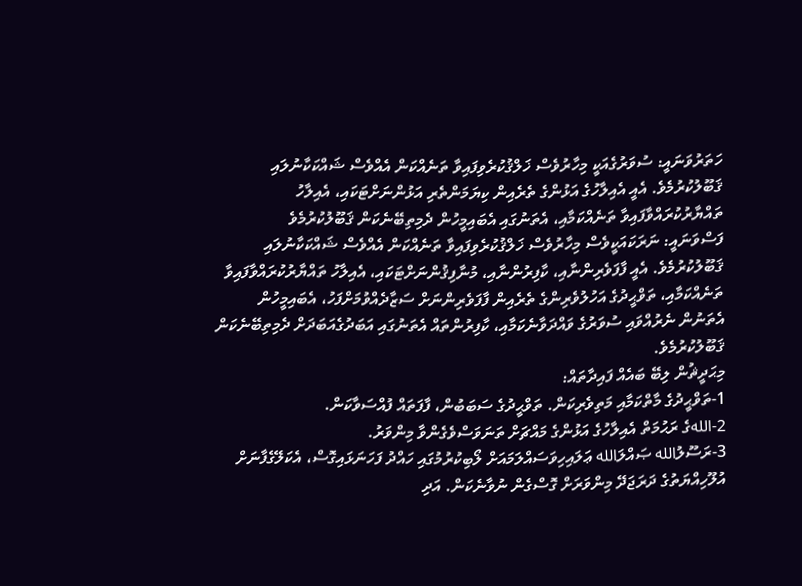ހަތަރުވަނައީ: ސުވަރުގެއަކީ މިހާރުވެސް ޚަލްޤުކުރެވިފައިވާ ތަނެއްކަން އެއްވެސް ޝައްކަކާނުލައި ޤަބޫލުކުރުމެވެ. އެއީ އެއިލާހުގެ އަޅުންގެ ތެރެއިން ކިޔަމަންތެރި އަޅުންނަށްޓަކައި، އެއިލާހު ތައްޔާރުކުރައްވާފައިވާ ތަނެއްކަމާއި، އެތަނުގައި އެބައިމީހުން ދެމިތިބޭނެކަން ޤަބޫލުކުރުމެވެ
ފަސްވަނައީ: ނަރަކައަކީވެސް މިހާރުވެސް ޚަލްޤުކުރެވިފައިވާ ތަނެއްކަން އެއްވެސް ޝައްކަކާނުލައި ޤަބޫލުކުރުމެވެ. އެއީ ފާފަވެރިންނާއި، ކާފިރުންނާއި، މުނާފިޤުންނަށްޓަކައި، އެއިލާހު ތައްޔާރުކުރައްވާފައިވާ ތަނެއްކަމާއި، ތަވްޙީދުގެ އަހުލުވެރިންގެ ތެރެއިން ފާފަވެރިންނަށް ސަޒާދެއްވުމަށްފަހު، އެބައިމީހުން އެތަނުން ނެރުއްވައި ސުވަރުގެ ވައްދަވާނެކަމާއި، ކާފިރުންތައް އެތަނުގައި އަބަދުގެއަބަދަށް ދެމިތިބޭނެކަން ޤަބޫލުކުރުމެވެ.
މިޙަދީޘުން ލިބޭ ބައެއް ފައިދާތައް:
1-ތަވްޙީދުގެ މާތްކަމާއި މަތިވެރިކަން. ތަވްޙީދުގެ ސަބަބުން، ފާފަތައް ފުއްސަވާކަން.
2-اللهގެ ރަޙުމަތް އެއިލާހުގެ އަޅުންގެ މައްޗަށް ތަނަވަސްވެގެންވާ މިންވަރު.
3-ރަސޫލުالله ޞައްލަالله ޢަލައިހިވަސައްލަމައަށް ލޯބިކުރުމުގައި ހައްދު ފަހަނަޅައިގޮސް، އެކަލޭގެފާނަށް އުލޫހިއްޔަތުގެ ދަރަޖަދޭ މިންވަރަށް ގޮސްގެން ނުވާނެކަން. އަދި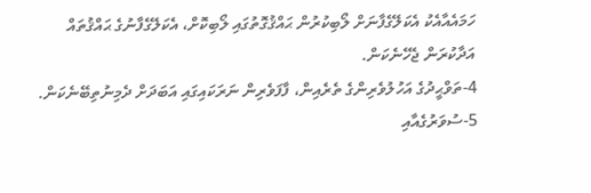ހަމައެއާއެކު އެކަލޭގެފާނަށް ލޯބިކުރުން ޙައްޤުގޮތުގައި ލޯބިކޮށް، އެކަލޭގެފާނުގެ ޙައްޤުތައް އަދާކުރަން ޖެހޭނެކަން.
4-ތަވްޙީދުގެ އަހުލުވެރިންގެ ތެރެއިން، ފާފަވެރިން ނަރަކައިގައި އަބަދަށް ދެމިނުތިބޭނެކަން.
5-ސުވަރުގެއާއި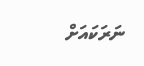ނަރަކައަށް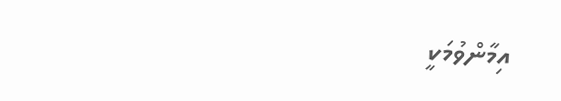އިމާންވުމަކީ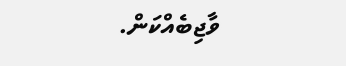ވާޖިބެއްކަން.